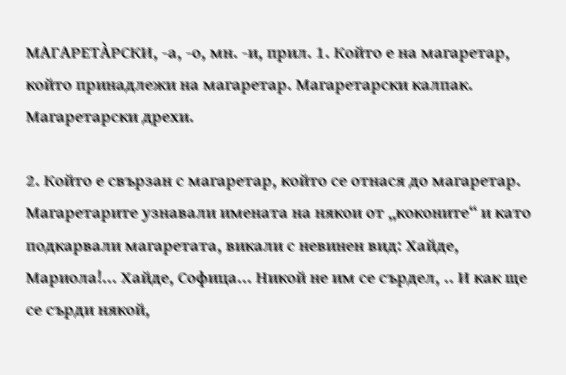МАГАРЕТА̀РСКИ, -а, -о, мн. -и, прил. 1. Който е на магаретар, който принадлежи на магаретар. Магаретарски калпак. Магаретарски дрехи.

2. Който е свързан с магаретар, който се отнася до магаретар. Магаретарите узнавали имената на някои от „коконите“ и като подкарвали магаретата, викали с невинен вид: Хайде, Мариола!... Хайде, Софица... Никой не им се сърдел, .. И как ще се сърди някой,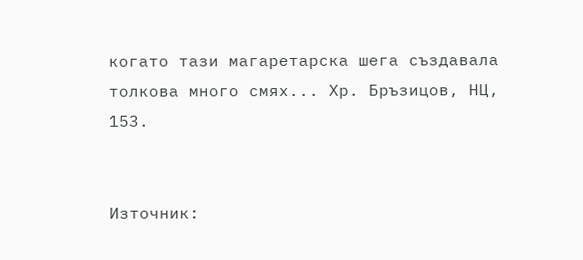когато тази магаретарска шега създавала толкова много смях... Хр. Бръзицов, НЦ, 153.


Източник: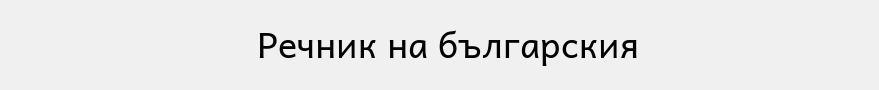Речник на българския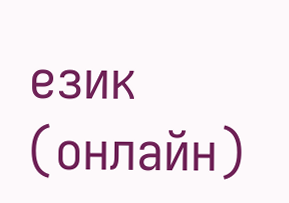език (онлайн)